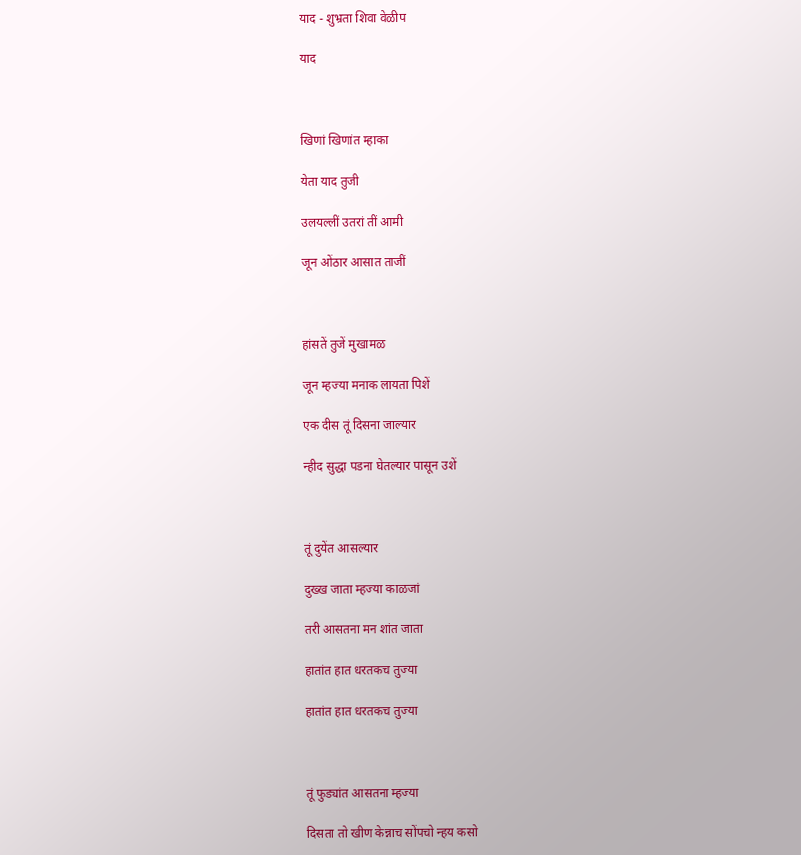याद - शुभ्रता शिवा वेळीप

याद



खिणां खिणांत म्हाका

येता याद तुजी

उलयल्लीं उतरां तीं आमी

जून ओंठार आसात ताजीं



हांसतें तुजें मुखामळ

जून म्हज्या मनाक लायता पिशें

एक दीस तूं दिसना जाल्यार

न्हीद सुद्धा पडना घेतल्यार पासून उशें



तूं दुयेंत आसल्यार

दुख्ख जाता म्हज्या काळजां

तरी आसतना मन शांत जाता

हातांत हात धरतकच तुज्या

हातांत हात धरतकच तुज्या



तूं फुड्यांत आसतना म्हज्या

दिसता तो खीण केन्नाच सोंपचो न्हय कसो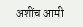अशींच आमी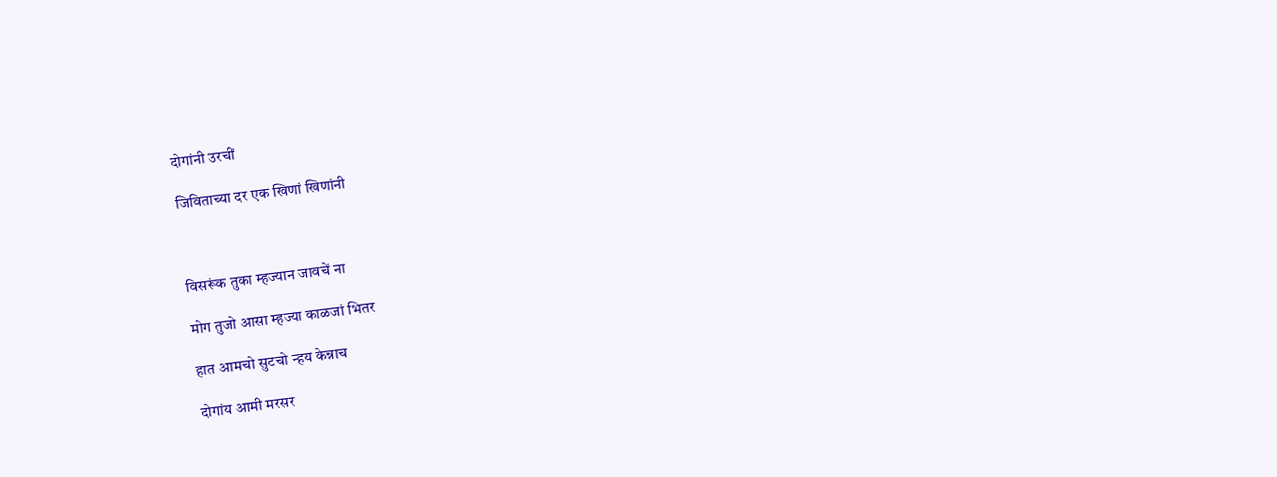दोगांनी उरचीं

जिविताच्या दर एक खिणां खिणांनी



विसरूंक तुका म्हज्यान जावचें ना

मोग तुजो आसा म्हज्या काळजां भितर

हात आमचो सुटचो न्हय केन्नाच

दोगांय आमी मरसर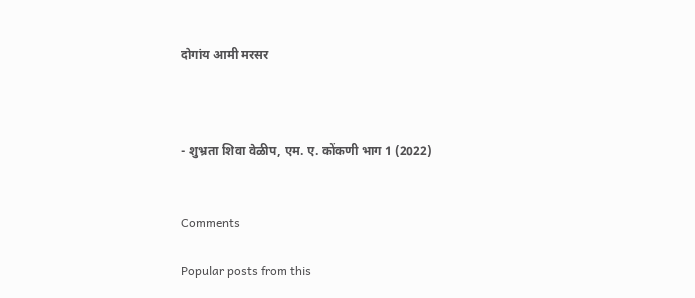दोगांय आमी मरसर



- शुभ्रता शिवा वेळीप, एम. ए. कोंकणी भाग 1 (2022)


Comments

Popular posts from this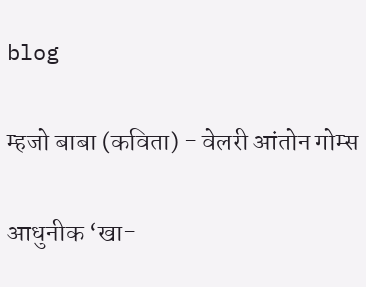blog

म्हजो बाबा (कविता) - वेलरी आंतोन गोम्स

आधुनीक ‘खा-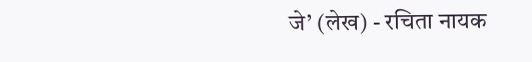जे’ (लेख) - रचिता नायक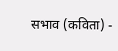सभाव (कविता) -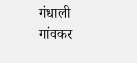गंधाली गांवकर